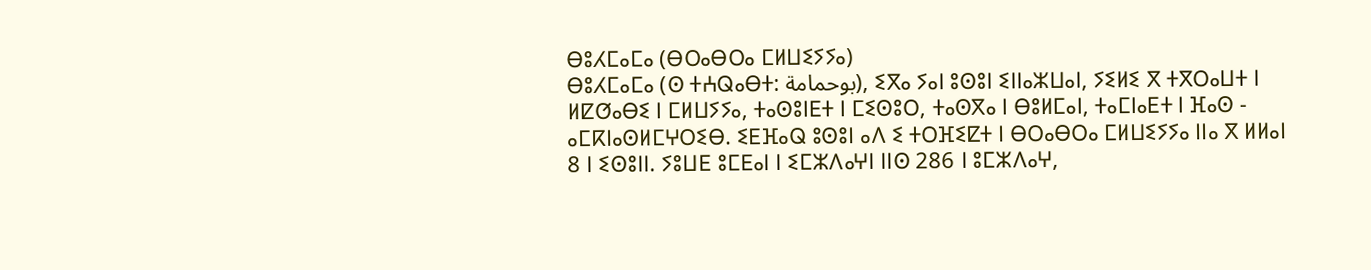ⴱⵓⵃⵎⴰⵎⴰ (ⴱⵔⴰⴱⵔⴰ ⵎⵍⵡⵉⵢⵢⴰ)
ⴱⵓⵃⵎⴰⵎⴰ (ⵙ ⵜⵄⵕⴰⴱⵜ: بوحمامة), ⵉⴳⴰ ⵢⴰⵏ ⵓⵙⵓⵏ ⵉⵏⵏⴰⵣⵡⴰⵏ, ⵢⵉⵍⵉ ⴳ ⵜⴳⵔⴰⵡⵜ ⵏ ⵍⵇⵚⴰⴱⵉ ⵏ ⵎⵍⵡⵢⵢⴰ, ⵜⴰⵙⵓⵏⴹⵜ ⵏ ⵎⵉⵙⵓⵔ, ⵜⴰⵙⴳⴰ ⵏ ⴱⵓⵍⵎⴰⵏ, ⵜⴰⵎⵏⴰⴹⵜ ⵏ ⴼⴰⵙ - ⴰⵎⴽⵏⴰⵙⵍⵎⵖⵔⵉⴱ. ⵉⴹⴼⴰⵕ ⵓⵙⵓⵏ ⴰⴷ ⵉ ⵜⵔⴼⵉⵇⵜ ⵏ ⴱⵔⴰⴱⵔⴰ ⵎⵍⵡⵉⵢⵢⴰ ⵏⵏⴰ ⴳ ⵍⵍⴰⵏ 8 ⵏ ⵉⵙⵓⵏⵏ. ⵢⵓⵡⴹ ⵓⵎⴹⴰⵏ ⵏ ⵉⵎⵣⴷⴰⵖⵏ ⵏⵏⵙ 286 ⵏ ⵓⵎⵣⴷⴰⵖ,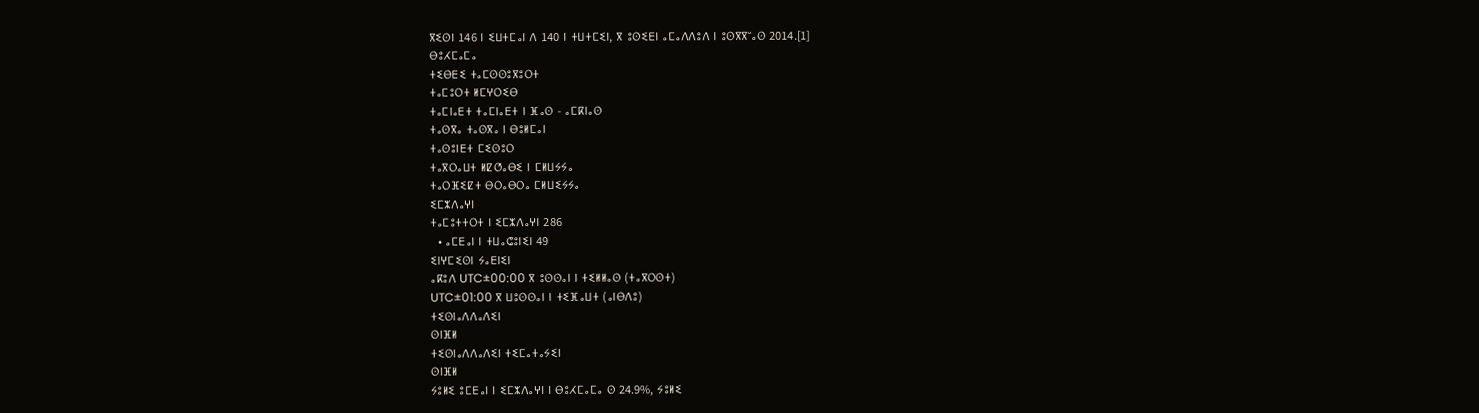ⴳⵉⵙⵏ 146 ⵏ ⵉⵡⵜⵎⴰⵏ ⴷ 140 ⵏ ⵜⵡⵜⵎⵉⵏ, ⴳ ⵓⵙⵉⴹⵏ ⴰⵎⴰⴷⴷⵓⴷ ⵏ ⵓⵙⴳⴳⵯⴰⵙ 2014.[1]
ⴱⵓⵃⵎⴰⵎⴰ
ⵜⵉⴱⴹⵉ ⵜⴰⵎⵙⵙⵓⴳⵓⵔⵜ
ⵜⴰⵎⵓⵔⵜ ⵍⵎⵖⵔⵉⴱ
ⵜⴰⵎⵏⴰⴹⵜ ⵜⴰⵎⵏⴰⴹⵜ ⵏ ⴼⴰⵙ - ⴰⵎⴽⵏⴰⵙ
ⵜⴰⵙⴳⴰ ⵜⴰⵙⴳⴰ ⵏ ⴱⵓⵍⵎⴰⵏ
ⵜⴰⵙⵓⵏⴹⵜ ⵎⵉⵙⵓⵔ
ⵜⴰⴳⵔⴰⵡⵜ ⵍⵇⵚⴰⴱⵉ ⵏ ⵎⵍⵡⵢⵢⴰ
ⵜⴰⵔⴼⵉⵇⵜ ⴱⵔⴰⴱⵔⴰ ⵎⵍⵡⵉⵢⵢⴰ
ⵉⵎⵣⴷⴰⵖⵏ
ⵜⴰⵎⵓⵜⵜⵔⵜ ⵏ ⵉⵎⵣⴷⴰⵖⵏ 286
  • ⴰⵎⴹⴰⵏ ⵏ ⵜⵡⴰⵛⵓⵏⵉⵏ 49
ⵉⵏⵖⵎⵉⵙⵏ ⵢⴰⴹⵏⵉⵏ
ⴰⴽⵓⴷ UTC±00:00 ⴳ ⵓⵙⵙⴰⵏ ⵏ ⵜⵉⵍⵍⴰⵙ (ⵜⴰⴳⵔⵙⵜ)
UTC±01:00 ⴳ ⵡⵓⵙⵙⴰⵏ ⵏ ⵜⵉⴼⴰⵡⵜ (ⴰⵏⴱⴷⵓ)
ⵜⵉⵙⵏⴰⴷⴷⴰⴷⵉⵏ
ⵙⵏⴼⵍ
ⵜⵉⵙⵏⴰⴷⴷⴰⴷⵉⵏ ⵜⵉⵎⴰⵜⴰⵢⵉⵏ
ⵙⵏⴼⵍ
ⵢⵓⵍⵉ ⵓⵎⴹⴰⵏ ⵏ ⵉⵎⵣⴷⴰⵖⵏ ⵏ ⴱⵓⵃⵎⴰⵎⴰ ⵙ 24.9%, ⵢⵓⵍⵉ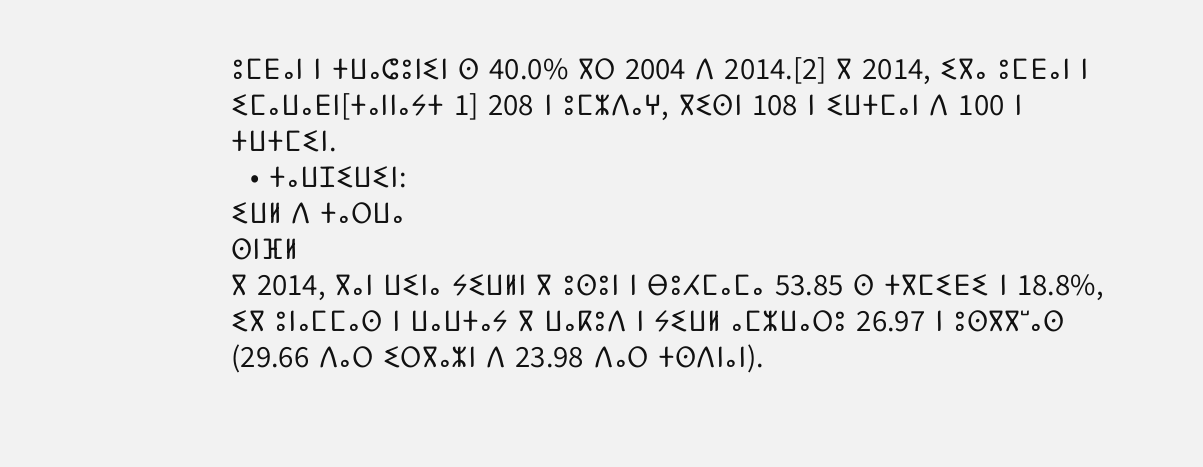ⵓⵎⴹⴰⵏ ⵏ ⵜⵡⴰⵛⵓⵏⵉⵏ ⵙ 40.0% ⴳⵔ 2004 ⴷ 2014.[2] ⴳ 2014, ⵉⴳⴰ ⵓⵎⴹⴰⵏ ⵏ ⵉⵎⴰⵡⴰⴹⵏ[ⵜⴰⵏⵏⴰⵢⵜ 1] 208 ⵏ ⵓⵎⵣⴷⴰⵖ, ⴳⵉⵙⵏ 108 ⵏ ⵉⵡⵜⵎⴰⵏ ⴷ 100 ⵏ ⵜⵡⵜⵎⵉⵏ.
  • ⵜⴰⵡⵊⵉⵡⵉⵏ:
ⵉⵡⵍ ⴷ ⵜⴰⵔⵡⴰ
ⵙⵏⴼⵍ
ⴳ 2014, ⴳⴰⵏ ⵡⵉⵏⴰ ⵢⵉⵡⵍⵏ ⴳ ⵓⵙⵓⵏ ⵏ ⴱⵓⵃⵎⴰⵎⴰ 53.85 ⵙ ⵜⴳⵎⵉⴹⵉ ⵏ 18.8%, ⵉⴳ ⵓⵏⴰⵎⵎⴰⵙ ⵏ ⵡⴰⵡⵜⴰⵢ ⴳ ⵡⴰⴽⵓⴷ ⵏ ⵢⵉⵡⵍ ⴰⵎⵣⵡⴰⵔⵓ 26.97 ⵏ ⵓⵙⴳⴳⵯⴰⵙ (29.66 ⴷⴰⵔ ⵉⵔⴳⴰⵣⵏ ⴷ 23.98 ⴷⴰⵔ ⵜⵙⴷⵏⴰⵏ).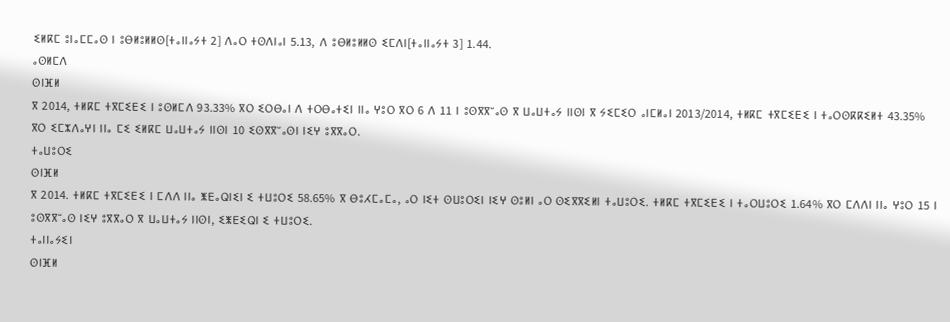ⵉⵍⴽⵎ ⵓⵏⴰⵎⵎⴰⵙ ⵏ ⵓⴱⵍⵓⵍⵍⵙ[ⵜⴰⵏⵏⴰⵢⵜ 2] ⴷⴰⵔ ⵜⵙⴷⵏⴰⵏ 5.13, ⴷ ⵓⴱⵍⵓⵍⵍⵙ ⵉⵎⴷⵏ[ⵜⴰⵏⵏⴰⵢⵜ 3] 1.44.
ⴰⵙⵍⵎⴷ
ⵙⵏⴼⵍ
ⴳ 2014, ⵜⵍⴽⵎ ⵜⴳⵎⵉⴹⵉ ⵏ ⵓⵙⵍⵎⴷ 93.33% ⴳⵔ ⵉⵔⴱⴰⵏ ⴷ ⵜⵔⴱⴰⵜⵉⵏ ⵏⵏⴰ ⵖⵓⵔ ⴳⵔ 6 ⴷ 11 ⵏ ⵓⵙⴳⴳⵯⴰⵙ ⴳ ⵡⴰⵡⵜⴰⵢ ⵏⵏⵙⵏ ⴳ ⵢⵉⵎⵉⵔ ⴰⵏⵎⵍⴰⵏ 2013/2014, ⵜⵍⴽⵎ ⵜⴳⵎⵉⴹⵉ ⵏ ⵜⴰⵔⵙⴽⴽⵉⵍⵜ 43.35% ⴳⵔ ⵉⵎⵣⴷⴰⵖⵏ ⵏⵏⴰ ⵎⵉ ⵉⵍⴽⵎ ⵡⴰⵡⵜⴰⵢ ⵏⵏⵙⵏ 10 ⵉⵙⴳⴳⵯⴰⵙⵏ ⵏⵉⵖ ⵓⴳⴳⴰⵔ.
ⵜⴰⵡⵓⵔⵉ
ⵙⵏⴼⵍ
ⴳ 2014. ⵜⵍⴽⵎ ⵜⴳⵎⵉⴹⵉ ⵏ ⵎⴷⴷ ⵏⵏⴰ ⵥⴹⴰⵕⵏⵉⵏ ⵉ ⵜⵡⵓⵔⵉ 58.65% ⴳ ⴱⵓⵃⵎⴰⵎⴰ, ⴰⵔ ⵏⵉⵜ ⵙⵡⵓⵔⵉⵏ ⵏⵉⵖ ⵙⵓⵍⵏ ⴰⵔ ⵙⵉⴳⴳⵉⵍⵏ ⵜⴰⵡⵓⵔⵉ. ⵜⵍⴽⵎ ⵜⴳⵎⵉⴹⵉ ⵏ ⵜⴰⵔⵡⵓⵔⵉ 1.64% ⴳⵔ ⵎⴷⴷⵏ ⵏⵏⴰ ⵖⵓⵔ 15 ⵏ ⵓⵙⴳⴳⵯⴰⵙ ⵏⵉⵖ ⵓⴳⴳⴰⵔ ⴳ ⵡⴰⵡⵜⴰⵢ ⵏⵏⵙⵏ, ⵉⵥⴹⵉⵕⵏ ⵉ ⵜⵡⵓⵔⵉ.
ⵜⴰⵏⵏⴰⵢⵉⵏ
ⵙⵏⴼⵍ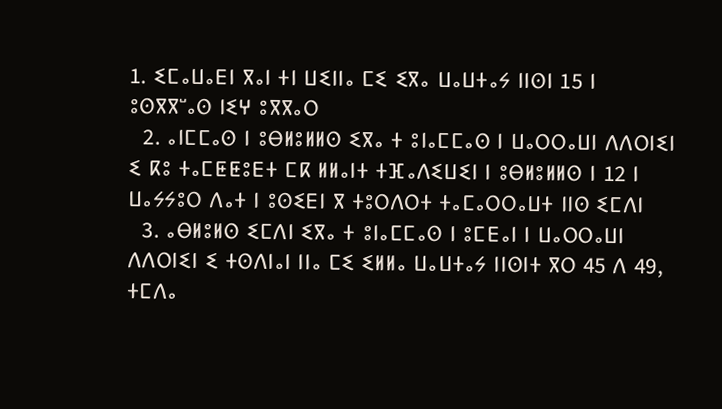1. ⵉⵎⴰⵡⴰⴹⵏ ⴳⴰⵏ ⵜⵏ ⵡⵉⵏⵏⴰ ⵎⵉ ⵉⴳⴰ ⵡⴰⵡⵜⴰⵢ ⵏⵏⵙⵏ 15 ⵏ ⵓⵙⴳⴳⵯⴰⵙ ⵏⵉⵖ ⵓⴳⴳⴰⵔ
  2. ⴰⵏⵎⵎⴰⵙ ⵏ ⵓⴱⵍⵓⵍⵍⵙ ⵉⴳⴰ ⵜ ⵓⵏⴰⵎⵎⴰⵙ ⵏ ⵡⴰⵔⵔⴰⵡⵏ ⴷⴷⵔⵏⵉⵏ ⵉ ⴽⵓ ⵜⴰⵎⵟⵟⵓⴹⵜ ⵎⴽ ⵍⵍⴰⵏⵜ ⵜⴼⴰⴷⵉⵡⵉⵏ ⵏ ⵓⴱⵍⵓⵍⵍⵙ ⵏ 12 ⵏ ⵡⴰⵢⵢⵓⵔ ⴷⴰⵜ ⵏ ⵓⵙⵉⴹⵏ ⴳ ⵜⵓⵔⴷⵔⵜ ⵜⴰⵎⴰⵔⵔⴰⵡⵜ ⵏⵏⵙ ⵉⵎⴷⵏ
  3. ⴰⴱⵍⵓⵍⵙ ⵉⵎⴷⵏ ⵉⴳⴰ ⵜ ⵓⵏⴰⵎⵎⴰⵙ ⵏ ⵓⵎⴹⴰⵏ ⵏ ⵡⴰⵔⵔⴰⵡⵏ ⴷⴷⵔⵏⵉⵏ ⵉ ⵜⵙⴷⵏⴰⵏ ⵏⵏⴰ ⵎⵉ ⵉⵍⵍⴰ ⵡⴰⵡⵜⴰⵢ ⵏⵏⵙⵏⵜ ⴳⵔ 45 ⴷ 49, ⵜⵎⴷⴰ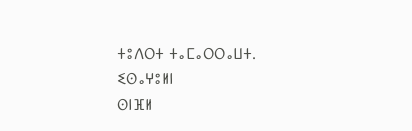ⵜⵓⴷⵔⵜ ⵜⴰⵎⴰⵔⵔⴰⵡⵜ.
ⵉⵙⴰⵖⵓⵍⵏ
ⵙⵏⴼⵍ